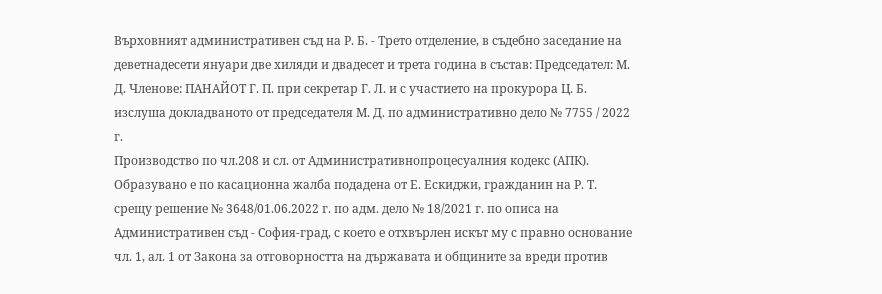Върховният административен съд на Р. Б. - Трето отделение, в съдебно заседание на деветнадесети януари две хиляди и двадесет и трета година в състав: Председател: М. Д. Членове: ПАНАЙОТ Г. П. при секретар Г. Л. и с участието на прокурора Ц. Б. изслуша докладваното от председателя М. Д. по административно дело № 7755 / 2022 г.
Производство по чл.208 и сл. от Административнопроцесуалния кодекс (АПК).
Образувано е по касационна жалба подадена от Е. Ескиджи, гражданин на Р. Т. срещу решение № 3648/01.06.2022 г. по адм. дело № 18/2021 г. по описа на Административен съд - София-град, с което е отхвърлен искът му с правно основание чл. 1, ал. 1 от Закона за отговорността на държавата и общините за вреди против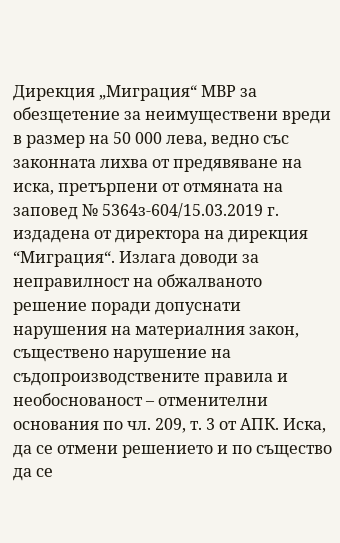Дирекция „Миграция“ МВР за обезщетение за неимуществени вреди в размер на 50 000 лева, ведно със законната лихва от предявяване на иска, претърпени от отмяната на заповед № 5364з-604/15.03.2019 г. издадена от директора на дирекция “Миграция“. Излага доводи за неправилност на обжалваното решение поради допуснати нарушения на материалния закон, съществено нарушение на съдопроизводствените правила и необоснованост – отменителни основания по чл. 209, т. 3 от АПК. Иска, да се отмени решението и по същество да се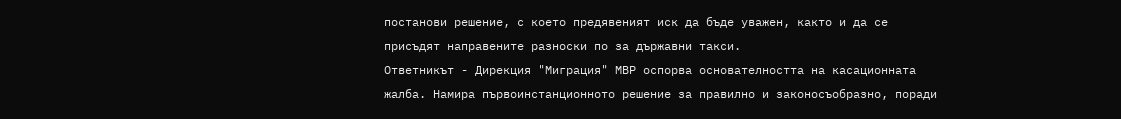постанови решение, с което предявеният иск да бъде уважен, както и да се присъдят направените разноски по за държавни такси.
Ответникът - Дирекция "Миграция" МВР оспорва основателността на касационната жалба. Намира първоинстанционното решение за правилно и законосъобразно, поради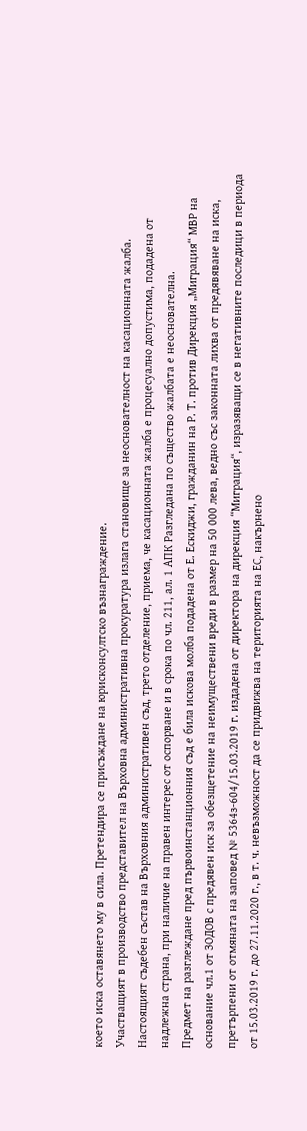което иска оставянето му в сила. Претендира се присъждане на юрисконсултско възнаграждение.
Участващият в производство представител на Върховна административна прокуратура излага становище за неоснователност на касационната жалба.
Настоящият съдебен състав на Върховния административен съд, трето отделение, приема, че касационната жалба е процесуално допустима, подадена от надлежна страна, при наличие на правен интерес от оспорване и в срока по чл. 211, ал. 1 АПК Разгледана по същество жалбата е неоснователна.
Предмет на разглеждане пред първоинстанционния съд е била искова молба подадена от Е. Ескиджи, гражданин на Р. Т. против Дирекция „Миграция“ МВР на основание чл.1 от ЗОДОВ с предявен иск за обезщетение на неимуществени вреди в размер на 50 000 лева, ведно със законната лихва от предявяване на иска, претърпени от отмяната на заповед № 5364з-604/15.03.2019 г. издадена от директора на дирекция “Миграция“, изразяващи се в негативните последици в периода от 15.03.2019 г. до 27.11.2020 г., в т. ч. невъзможност да се придвижва на територията на ЕС, накърнено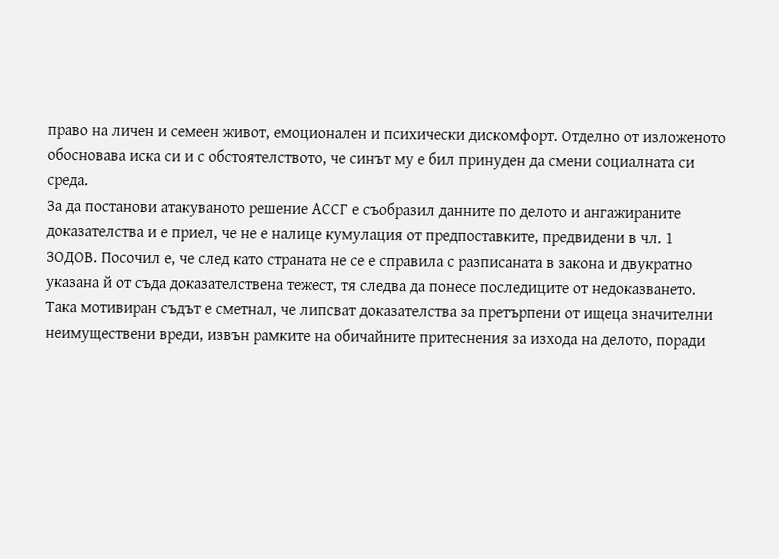право на личен и семеен живот, емоционален и психически дискомфорт. Отделно от изложеното обосновава иска си и с обстоятелството, че синът му е бил принуден да смени социалната си среда.
За да постанови атакуваното решение АССГ е съобразил данните по делото и ангажираните доказателства и е приел, че не е налице кумулация от предпоставките, предвидени в чл. 1 ЗОДОВ. Посочил е, че след като страната не се е справила с разписаната в закона и двукратно указана й от съда доказателствена тежест, тя следва да понесе последиците от недоказването. Така мотивиран съдът е сметнал, че липсват доказателства за претърпени от ищеца значителни неимуществени вреди, извън рамките на обичайните притеснения за изхода на делото, поради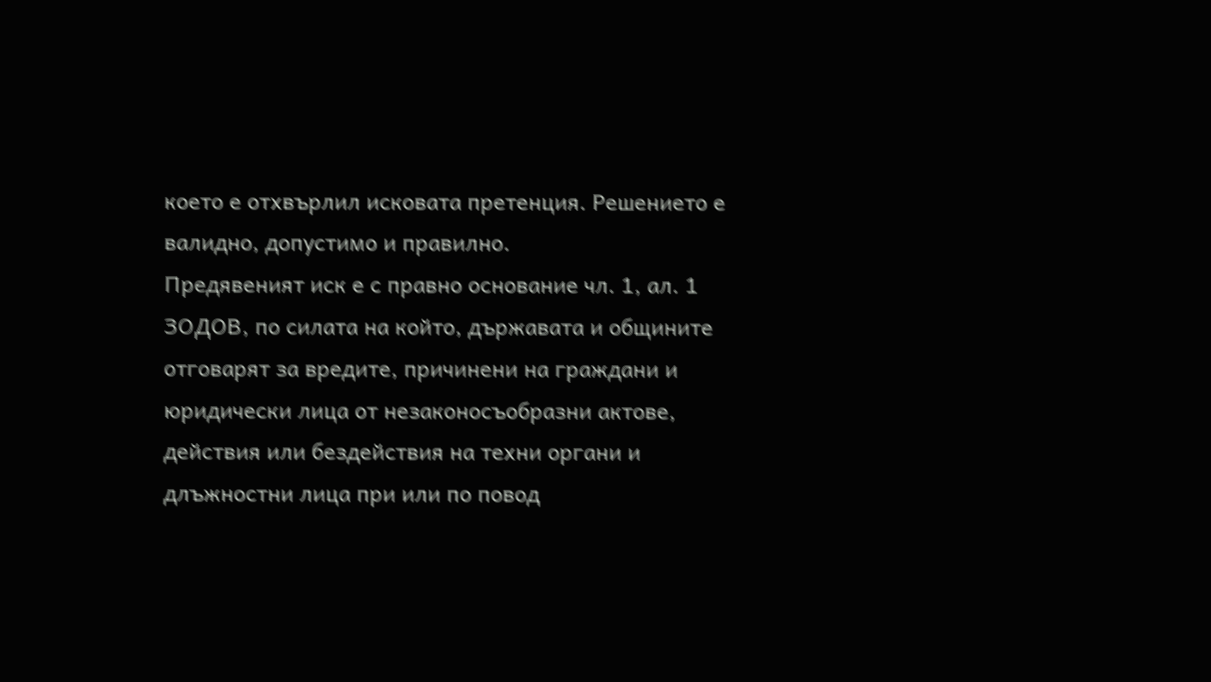което е отхвърлил исковата претенция. Решението е валидно, допустимо и правилно.
Предявеният иск е с правно основание чл. 1, ал. 1 ЗОДОВ, по силата на който, държавата и общините отговарят за вредите, причинени на граждани и юридически лица от незаконосъобразни актове, действия или бездействия на техни органи и длъжностни лица при или по повод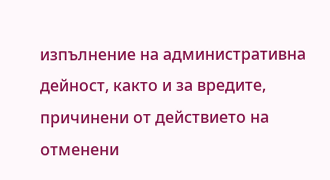изпълнение на административна дейност, както и за вредите, причинени от действието на отменени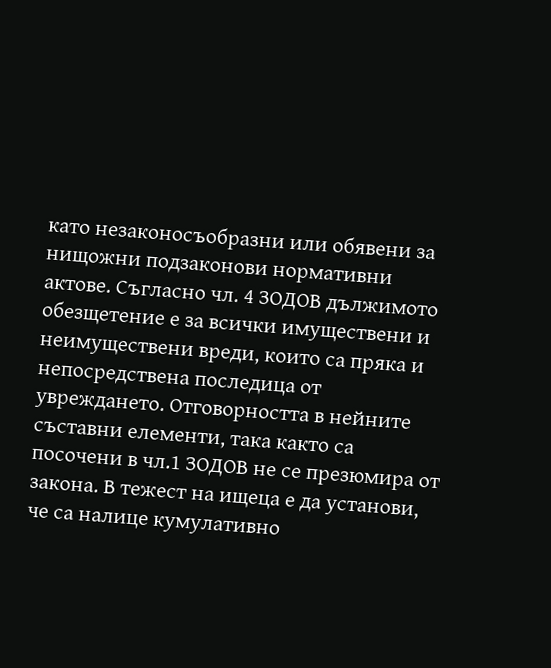като незаконосъобразни или обявени за нищожни подзаконови нормативни актове. Съгласно чл. 4 ЗОДОВ дължимото обезщетение е за всички имуществени и неимуществени вреди, които са пряка и непосредствена последица от увреждането. Отговорността в нейните съставни елементи, така както са посочени в чл.1 ЗОДОВ не се презюмира от закона. В тежест на ищеца е да установи, че са налице кумулативно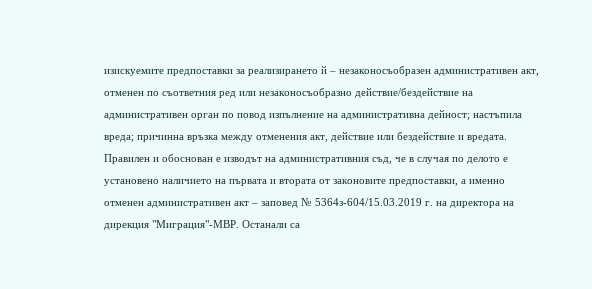изискуемите предпоставки за реализирането й – незаконосъобразен административен акт, отменен по съответния ред или незаконосъобразно действие/бездействие на административен орган по повод изпълнение на административна дейност; настъпила вреда; причинна връзка между отменения акт, действие или бездействие и вредата.
Правилен и обоснован е изводът на административния съд, че в случая по делото е установено наличието на първата и втората от законовите предпоставки, а именно отменен административен акт – заповед № 5364з-604/15.03.2019 г. на директора на дирекция "Миграция"-МВР. Останали са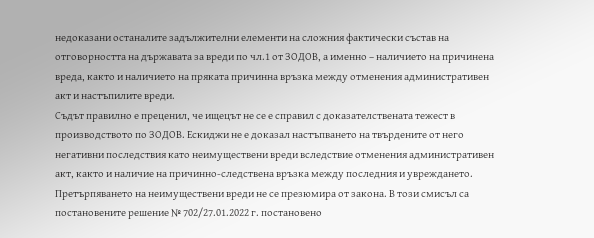недоказани останалите задължителни елементи на сложния фактически състав на отговорността на държавата за вреди по чл.1 от ЗОДОВ, а именно – наличието на причинена вреда, както и наличието на пряката причинна връзка между отменения административен акт и настъпилите вреди.
Съдът правилно е преценил, че ищецът не се е справил с доказателствената тежест в производството по ЗОДОВ. Ескиджи не е доказал настъпването на твърдените от него негативни последствия като неимуществени вреди вследствие отменения административен акт, както и наличие на причинно-следствена връзка между последния и увреждането. Претърпяването на неимуществени вреди не се презюмира от закона. В този смисъл са постановените решение № 702/27.01.2022 г. постановено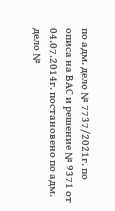по адм. дело № 7737/2021г. по описа на ВАС и решение № 9371 от 04.07.2014г. постановено по адм. дело №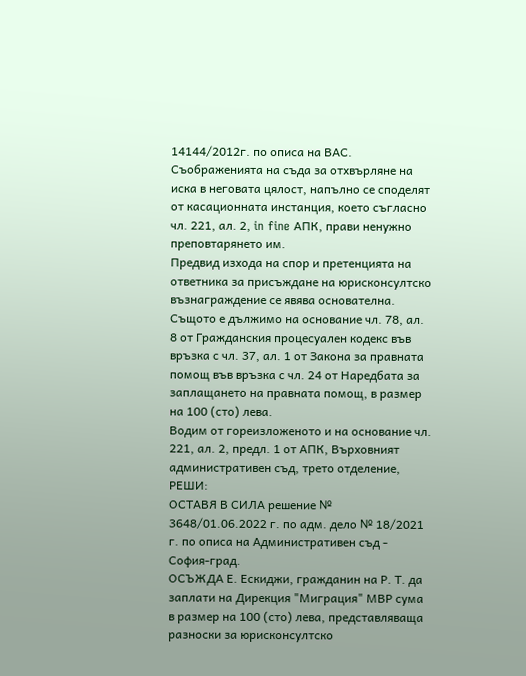14144/2012г. по описа на ВАС.
Съображенията на съда за отхвърляне на иска в неговата цялост, напълно се споделят от касационната инстанция, което съгласно чл. 221, ал. 2, in fine АПК, прави ненужно преповтарянето им.
Предвид изхода на спор и претенцията на ответника за присъждане на юрисконсултско възнаграждение се явява основателна. Същото е дължимо на основание чл. 78, ал. 8 от Гражданския процесуален кодекс във връзка с чл. 37, ал. 1 от Закона за правната помощ във връзка с чл. 24 от Наредбата за заплащането на правната помощ, в размер на 100 (сто) лева.
Водим от гореизложеното и на основание чл. 221, ал. 2, предл. 1 от АПК, Върховният административен съд, трето отделение,
РЕШИ:
ОСТАВЯ В СИЛА решение № 3648/01.06.2022 г. по адм. дело № 18/2021 г. по описа на Административен съд - София-град.
ОСЪЖДА Е. Ескиджи, гражданин на Р. Т. да заплати на Дирекция "Миграция" МВР сума в размер на 100 (сто) лева, представляваща разноски за юрисконсултско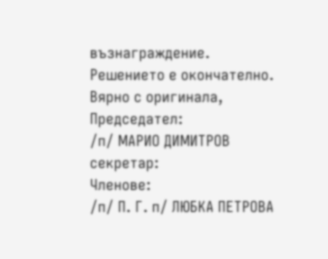възнаграждение.
Решението е окончателно.
Вярно с оригинала,
Председател:
/п/ МАРИО ДИМИТРОВ
секретар:
Членове:
/п/ П. Г. п/ ЛЮБКА ПЕТРОВА